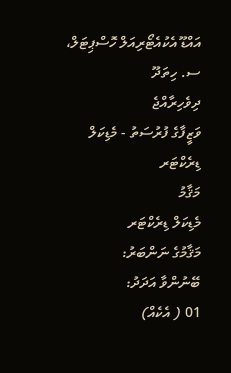އައްޑޫ އެކުއެޓޯރިއަލް ހޮސްޕިޓަލް، ސ. ހިތަދޫ
ދިވެހިރާއްޖެ
ވަޒީފާގެ ފުރުސަތު - މެޑިކަލް ޑިރެކްޓަރ
މަޤާމު
މެޑިކަލް ޑިރެކްޓަރ
މަޤާމުގެ ނަންބަރު:
ބޭނުންވާ އަދަދު:
01 ( އެކެއް)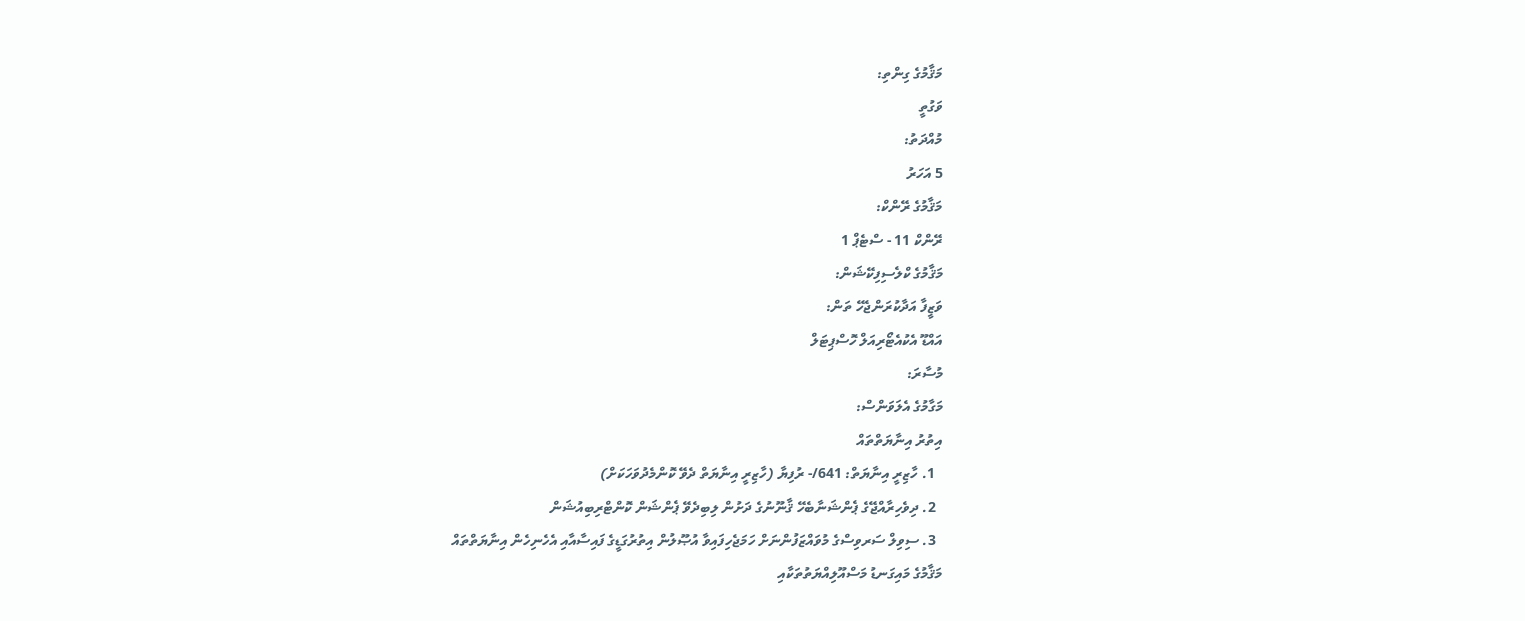މަޤާމުގެ ގިންތި:
ވަގުތީ
މުއްދަތު:
5 އަހަރު
މަޤާމުގެ ރޭންކް:
ރޭންކް 11 - ސްޓެޕް 1
މަޤާމުގެ ކްލެސިފިކޭޝަން:
ވަޒީފާ އަދާކުރަންޖެހޭ ތަން:
އައްޑޫ އެކުއެޓޯރިއަލް ހޮސްޕިޓަލް
މުސާރަ:
މަގާމުގެ އެލަވަންސް:
އިތުރު އިނާޔަތްތައް
  1. ހާޒިރީ އިނާޔަތް: 641/- ރުފިޔާ (ހާޒިރީ އިނާޔަތް ދެވޭ ކޮންމެދުވަހަކަށް)
  2. ދިވެހިރާއްޖޭގެ ޕެންޝަނާބެހޭ ޤާނޫނުގެ ދަށުން ލިބިދެވޭ ޕެންޝަން ކޮންޓްރިބިއުޝަން
  3. ސިވިލް ސަރވިސްގެ މުވައްޒަފުންނަށް ހަމަޖެހިފައިވާ އުޞޫލުން އިތުރުގަޑީގެ ފައިސާއާއި އެހެނިހެން އިނާޔަތްތައް
މަޤާމުގެ މައިގަނޑު މަސްއޫލިއްޔަތުތަކާއި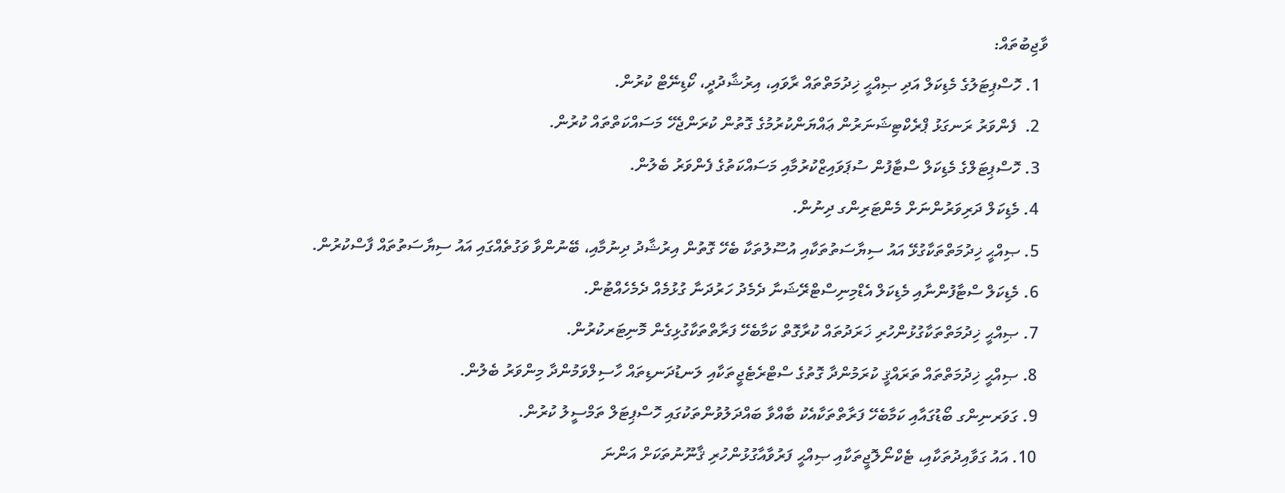ވާޖިބުތައް:
  1. ހޮސްޕިޓަލުގެ މެޑިކަލް އަދި ޞިއްޙީ ޚިދުމަތްތައް ރާވައި، އިރުޝާދުދީ، ކޯޑިނޭޓް ކުރުން.
  2.  ފެންވަރު ރަނގަޅު ޕްރެކްޓިޝަނަރުން ޢައްޔަންކުރުމުގެ ގޮތުން ކުރަންޖެހޭ މަސައްކަތްތައް ކުރުން.
  3. ހޮސްޕިޓަލްގެ މެޑިކަލް ސްޓާފުން ސުޕަވައިޒްކުރުމާއި މަސައްކަތުގެ ފެންވަރު ބެލުން.
  4. މެޑިކަލް ދަރިވަރުންނަށް މެންޓަރިންގ ދިނުން.
  5. ޞިއްޙީ ޚިދުމަތްތަކާގުޅޭ އައު ސިޔާސަތުތަކާއި އުސޫލުތަކާ ބެހޭ ގޮތުން އިރުޝާދު ދިނުމާއި، ބޭނުންވާ ވަގުތެއްގައި އައު ސިޔާސަތުތައް ފާސްކުރުން.
  6. މެޑިކަލް ސްޓާފުންނާއި މެޑިކަލް އެޑްމިނިސްޓްރޭޝަނާ ދެމެދު ހަރުދަނާ ގުޅުމެއް ދެމެހެއްޓުން.
  7. ޞިއްޙީ ޚިދުމަތްތަކާގުޅުންހުރި ޚަރަދުތައް ކުރާގޮތް ކަމާބެހޭ ފަރާތްތަކާގުޅިގެން މޮނިޓަރކުރުން.
  8. ޞިއްޙީ ޚިދުމަތްތައް ތަރައްޤީ ކުރަމުންދާ ގޮތުގެ ސްޓްރެޓެޖީތަކާއި ލަނޑުދަނޑިތައް ހާސިލްވަމުންދާ މިންވަރު ބެލުން.
  9. ގަވަރނިންގ ބޯޑުގައާއި ކަމާބެހޭ ފަރާތްތަކާއެކު ބާއްވާ ބައްދަލުވުންތަކުގައި ހޮސްޕިޓަލް ތަމްސީލު ކުރުން.
  10. އައު ގަވާއިދުތަކާއި، ޓެކްނޯލޮޖީތަކާއި ޞިއްޙީ ފަރުވާއާގުޅުންހުރި ޤާނޫނުތަކަށް އަންނަ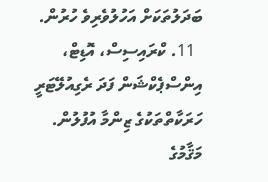ބަދަލުތަކަށް އަހުލުވެރިވެ ހުރުން.
  11. ކްރައިސިސް، އޮޑިޓް، އިންސްޕެކްޝަން ފަދަ ރެގިއުލޭޓަރީ ހަރަކާތްތަކުގެ ޒިންމާ އުފުލުން.
މަޤާމުގެ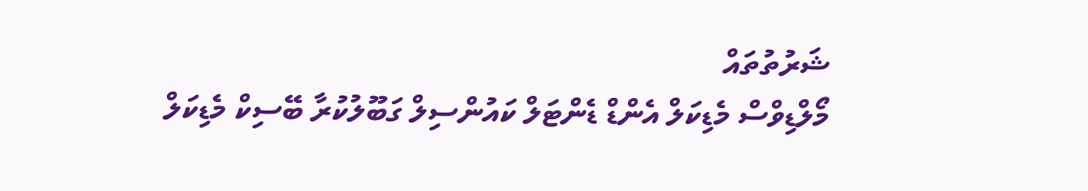ޝަރުތުތައް
މޯލްޑިވްސް މެޑިކަލް އެންޑް ޑެންޓަލް ކައުންސިލް ގަބޫލުކުރާ ބޭސިކް މެޑިކަލް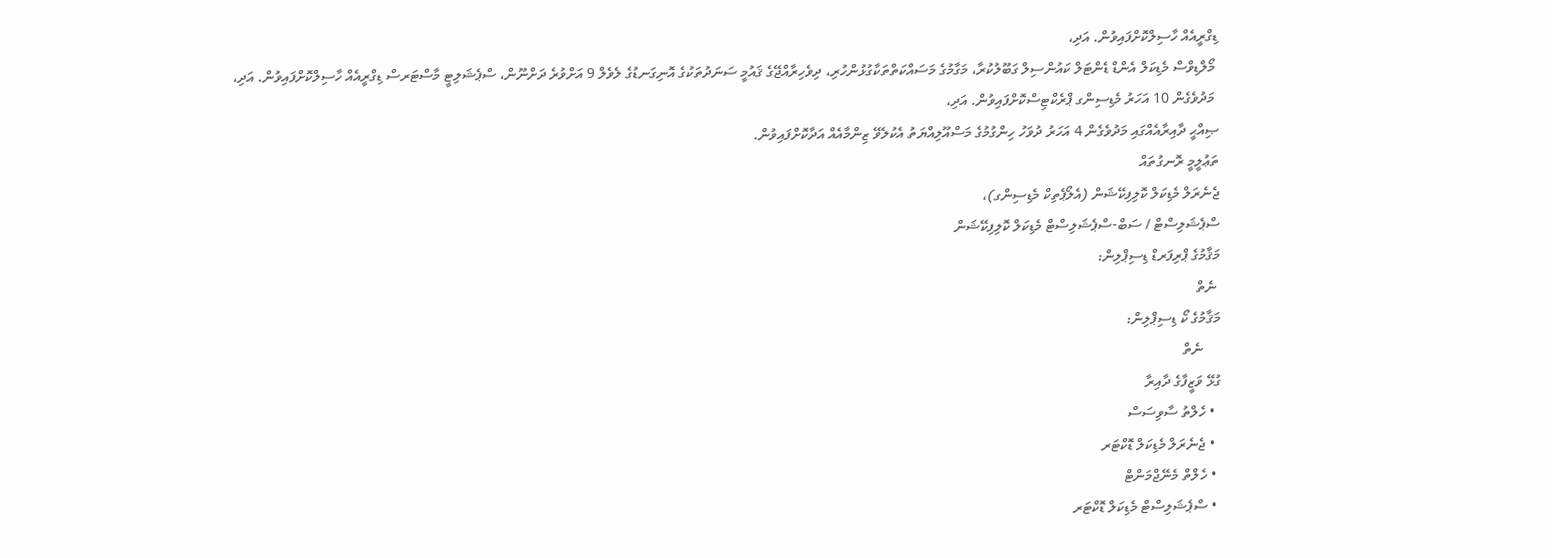ޑިގްރީއެއް ހާސިލްކޮށްފައިވުން. އަދި،
 މޯލްޑިވްސް މެޑިކަލް އެންޑް ޑެންޓަލް ކައުންސިލް ގަބޫލުކުރާ، މަގާމުގެ މަސައްކަތްތަކާގުޅުންހުރި، ދިވެހިރާއްޖޭގެ ޤައުމީ ސަނަދުތަކުގެ އޮނިގަނޑުގެ ލެވެލް 9 އަށްވުރެ ދަށްނޫން، ސްޕެޝަލިޓީ މާސްޓަރސް ޑިގްރީއެއް ހާސިލްކޮށްފައިވުން. އަދި،
 މަދުވެގެން 10 އަހަރު މެޑިސިންގ ޕްރެކްޓިސްކޮށްފައިވުން. އަދި،
ޞިއްޙީ ދާއިރާއެއްގައި މަދުވެގެން 4 އަހަރު ދުވަހު ހިންގުމުގެ މަސްއޫލިއްޔަތު އެކުލެވޭ ޒިންމާއެއް އަދާކޮށްފައިވުން.
ތަޢުލީމީ ރޮނގުތައް
ޖެނެރަލް މެޑިކަލް ކޮލިފިކޭޝަން (އެލޯޕެތިކް މެޑިސިންގ)،
ސްޕެޝަލިސްޓް / ސަބް-ސްޕެޝަލިސްޓް މެޑިކަލް ކޮލިފިކޭޝަން
މަޤާމުގެ ޕްރިފަރޑް ޑިސިޕްލިން:
 ނެތް
މަޤާމުގެ ކޯ ޑިސިޕްލިން:
     ނެތް
ގުޅޭ ވަޒީފާގެ ދާއިރާ
  • ހެލްތު ސާވިސަސް
  • ޖެނެރަލް މެޑިކަލް ޑޮކްޓަރ
  • ހެލްތް މެނޭޖްމަންޓް
  • ސްޕެޝަލިސްޓް މެޑިކަލް ޑޮކްޓަރ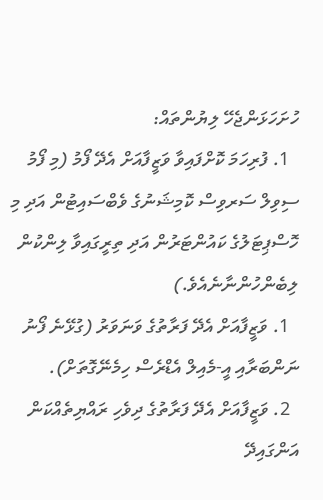ހުށަހަޅަންޖެހޭ ލިޔުންތައް:
  1. ފުރިހަމަ ކޮށްފައިވާ ވަޒީފާއަށް އެދޭ ފޯމު (މި ފޯމު ސިވިލް ސަރވިސް ކޮމިޝަނުގެ ވެބްސައިޓުން އަދި މި ހޮސްޕިޓަލުގެ ކައުންޓަރުން އަދި ތިރީގައިވާ ލިންކުން ލިބެންހުންނާނެއެވެ.)
  1. ވަޒީފާއަށް އެދޭ ފަރާތުގެ ވަނަވަރު (ގުޅޭނެ ފޯނު ނަންބަރާއި އީ-މެއިލް އެޑްރެސް ހިމެނޭގޮތަށް).
  2. ވަޒީފާއަށް އެދޭ ފަރާތުގެ ދިވެހި ރައްޔިތެއްކަން އަންގައިދޭ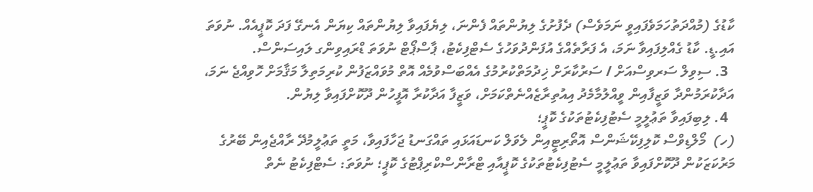ކާޑުގެ (މުއްދަތުހަމަވެފައިވީ ނަމަވެސް) ދެފުށުގެ ލިޔުންތައް ފެންނަ، ލިޔެފައިވާ ލިޔުންތައް ކިޔަން އެނގޭ ފަދަ ކޮޕީއެއް. ނުވަތަ އައި.ޑީ. ކާޑު ގެއްލިފައިވާ ނަމަ، އެ ފަރާތެއްގެ އުފަންދުވަހުގެ ސެޓްފިކެޓު، ޕާސްޕޯޓް ނުވަތަ ޑްރައިވިންގ ލައިސަންސް.
  3. ސިވިލް ސަރވިސްއަށް / ސަރުކާރަށް ޚިދުމަތްކުރުމުގެ އެއްބަސްވުމެއް އޮތް މުވައްޒަފުން ކުރިމަތިލާ މަޤާމަށް ހޮވިއްޖެ ނަމަ، އަދާކުރަމުންދާ ވަޒީފާއިން ވީއްލުމާމެދު އިއުތިރާޒެއްނެތްކަމަށް، ވަޒީފާ އަދާކުރާ އޮފީހުން ދޫކޮށްފައިވާ ލިޔުން.
  4. ލިބިފައިވާ ތަޢުލީމީ ސެޓުފިކެޓުތަކުގެ ކޮޕީ؛
(ހ)  މޯލްޑިވްސް ކޮލިފިކޭޝަންސް އޮތޯރިޓީއިން ލެވަލް ކަނޑައަޅައި ތައްގަނޑު ޖަހާފައިވާ، މަތީ ތަޢުލީމުދޭ ރާއްޖެއިން ބޭރުގެ މަރުކަޒަކުން ދޫކޮށްފައިވާ ތަޢުލީމީ ސެޓުފިކެޓުތަކުގެ ކޮޕީއާއި ޓްރާންސްކްރިޕްޓުގެ ކޮޕީ؛ ނުވަތަ: ސެޓްފިކެޓު ނެތް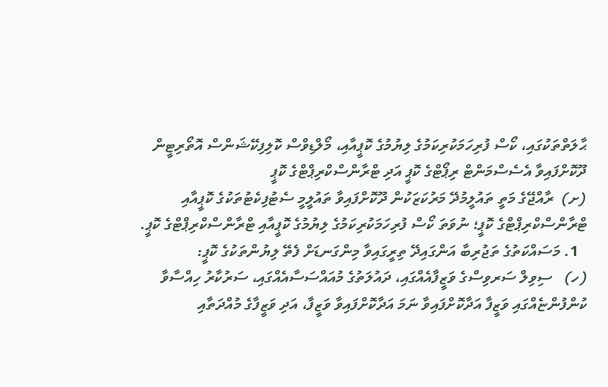ޙާލަތްތަކުގައި، ކޯސް ފުރިހަމަކުރިކަމުގެ ލިޔުމުގެ ކޮޕީއާއި، މޯލްޑިވްސް ކޮލިފިކޭޝަންސް އޮތޯރިޓީން ދޫކޮށްފައިވާ އެސެސްމަންޓް ރިޕޯޓްގެ ކޮޕީ އަދި ޓްރާންސްކްރިޕްޓްގެ ކޮޕީ
(ށ)  ރާއްޖޭގެ މަތީ ތައުލީމުދޭ މަރުކަޒަކުން ދޫކޮށްފައިވާ ތައުލީމީ ސެޓުފިކެޓުތަކުގެ ކޮޕީއާއި ޓްރާންސްކްރިޕްޓްގެ ކޮޕީ؛ ނުވަތަ ކޯސް ފުރިހަމަކުރިކަމުގެ ލިޔުމުގެ ކޮޕީއާއި ޓްރާންސްކްރިޕްޓްގެ ކޮޕީ.
  1. މަސައްކަތުގެ ތަޖުރިބާ އަންގައިދޭ ތިރީގައިވާ މިންގަނޑަށް ފެތޭ ލިޔުންތަކުގެ ކޮޕީ:
(ހ)   ސިވިލް ސަރވިސްގެ ވަޒީފާއެއްގައި، ދައުލަތުގެ މުއައްސަސާއެއްގައި، ސަރުކާރު ހިއްސާވާ ކުންފުންޏެއްގައި ވަޒީފާ އަދާކޮށްފައިވާ ނަމަ އަދާކޮށްފައިވާ ވަޒީފާ، އަދި ވަޒީފާގެ މުއްދަތާއި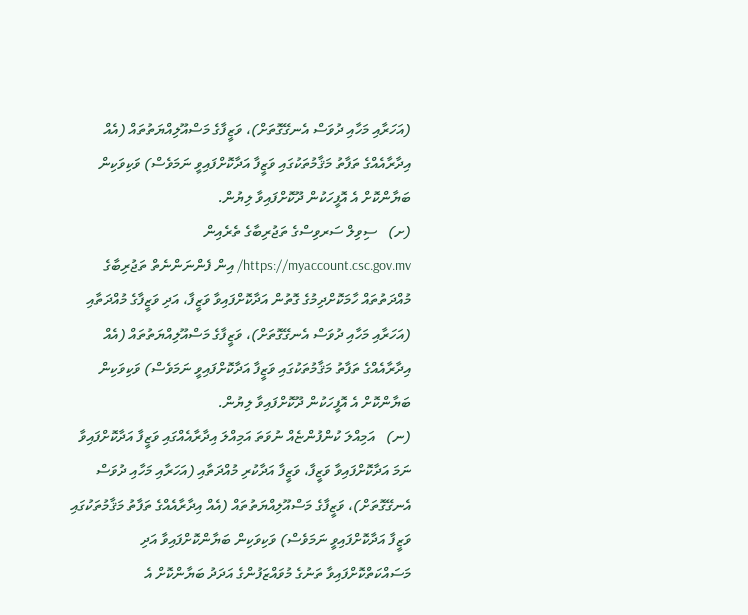(އަހަރާއި މަހާއި ދުވަސް އެނގޭގޮތަށް)، ވަޒީފާގެ މަސްއޫލިއްޔަތުތައް (އެއް އިދާރާއެއްގެ ތަފާތު މަޤާމުތަކުގައި ވަޒީފާ އަދާކޮށްފައިވީ ނަމަވެސް) ވަކިވަކިން ބަޔާންކޮށް އެ އޮފީހަކުން ދޫކޮށްފައިވާ ލިޔުން.
(ށ)   ސިވިލް ސަރވިސްގެ ތަޖުރިބާގެ ތެރެއިން https://myaccount.csc.gov.mv/ އިން ފެންނަންނެތް ތަޖުރިބާގެ މުއްދަތުތައް ހާމަކޮށްދިމުގެ ގޮތުން އަދާކޮށްފައިވާ ވަޒީފާ، އަދި ވަޒީފާގެ މުއްދަތާއި (އަހަރާއި މަހާއި ދުވަސް އެނގޭގޮތަށް)، ވަޒީފާގެ މަސްއޫލިއްޔަތުތައް (އެއް އިދާރާއެއްގެ ތަފާތު މަޤާމުތަކުގައި ވަޒީފާ އަދާކޮށްފައިވީ ނަމަވެސް) ވަކިވަކިން ބަޔާންކޮށް އެ އޮފީހަކުން ދޫކޮށްފައިވާ ލިޔުން.
(ނ)   އަމިއްލަ ކުންފުންޏެއް ނުވަތަ އަމިއްލަ އިދާރާއެއްގައި ވަޒީފާ އަދާކޮށްފައިވާ ނަމަ އަދާކޮށްފައިވާ ވަޒީފާ، ވަޒީފާ އަދާކުރި މުއްދަތާއި (އަހަރާއި މަހާއި ދުވަސް އެނގޭގޮތަށް)، ވަޒީފާގެ މަސްއޫލިއްޔަތުތައް (އެއް އިދާރާއެއްގެ ތަފާތު މަޤާމުތަކުގައި ވަޒީފާ އަދާކޮށްފައިވީ ނަމަވެސް) ވަކިވަކިން ބަޔާންކޮށްފައިވާ އަދި މަސައްކަތްކޮށްފައިވާ ތަނުގެ މުވައްޒަފުންގެ އަދަދު ބަޔާންކޮށް އެ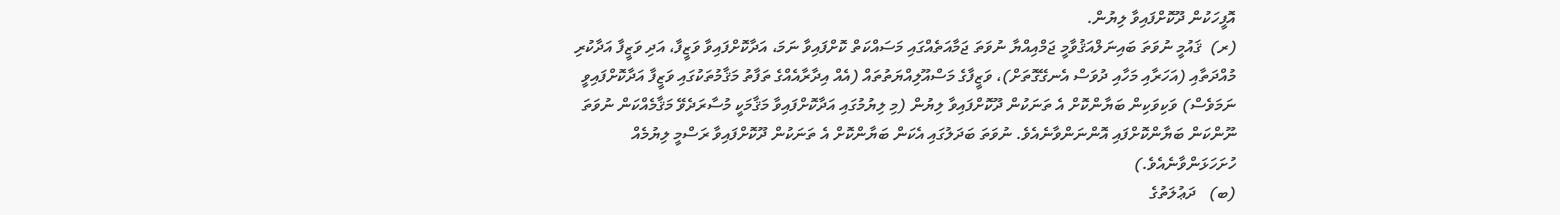އޮފީހަކުން ދޫކޮށްފައިވާ ލިޔުން.
(ރ)  ޤައުމީ ނުވަތަ ބައިނަލްއަޤުވާމީ ޖަމްއިއްޔާ ނުވަތަ ޖަމާއަތެއްގައި މަސައްކަތް ކޮށްފައިވާ ނަމަ، އަދާކޮށްފައިވާ ވަޒީފާ، އަދި ވަޒީފާ އަދާކުރި މުއްދަތާއި (އަހަރާއި މަހާއި ދުވަސް އެނގޭގޮތަށް)، ވަޒީފާގެ މަސްއޫލިއްޔަތުތައް (އެއް އިދާރާއެއްގެ ތަފާތު މަޤާމުތަކުގައި ވަޒީފާ އަދާކޮށްފައިވީ ނަމަވެސް) ވަކިވަކިން ބަޔާންކޮށް އެ ތަނަކުން ދޫކޮށްފައިވާ ލިޔުން (މި ލިޔުމުގައި އަދާކޮށްފައިވާ މަޤާމަކީ މުސާރަދެވޭ މަޤާމެއްކަން ނުވަތަ ނޫންކަން ބަޔާންކޮށްފައި އޮންނަންވާނެއެވެ. ނުވަތަ ބަދަލުގައި އެކަން ބަޔާންކޮށް އެ ތަނަކުން ދޫކޮށްފައިވާ ރަސްމީ ލިޔުމެއް ހުށަހަޅަންވާނެއެވެ.)
(ބ)   ދަޢުލަތުގެ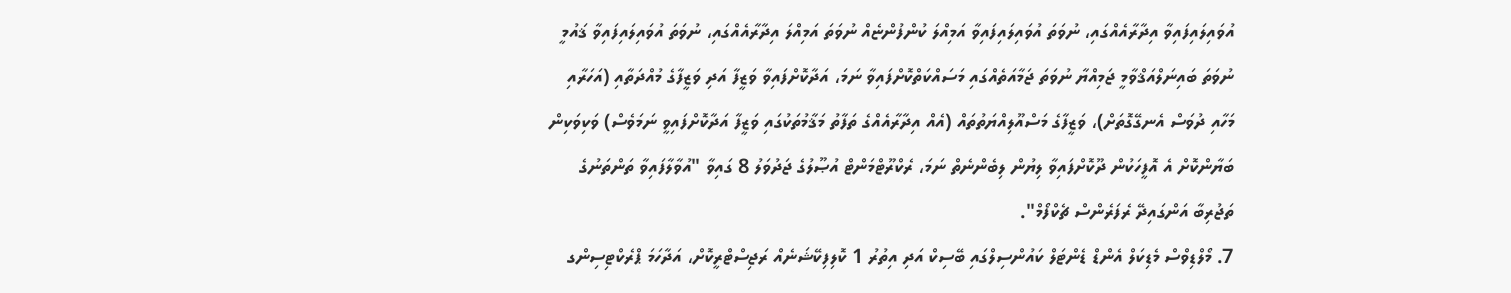އުވައިލައިފައިވާ އިދާރާއެއްގައި، ނުވަތަ އުވައިލައިފައިވާ އަމިއްލަ ކުންފުންޏެއް ނުވަތަ އަމިއްލަ އިދާރާއެއްގައި، ނުވަތަ އުވައިލައިފައިވާ ޤައުމީ ނުވަތަ ބައިނަލްއަޤްވާމީ ޖަމިއްޔާ ނުވަތަ ޖަމާއަތެއްގައި މަސައްކަތްކޮށްފައިވާ ނަމަ، އަދާކޮށްފައިވާ ވަޒީފާ އަދި ވަޒީފާގެ މުއްދަތާއި (އަހަރާއި މަހާއި ދުވަސް އެނގޭގޮތަށް)، ވަޒީފާގެ މަސްއޫލިއްޔަތުތައް (އެއް އިދާރާއެއްގެ ތަފާތު މަޤާމުތަކުގައި ވަޒީފާ އަދާކޮށްފައިވީ ނަމަވެސް) ވަކިވަކިން ބަޔާންކޮށް އެ އޮފީހަކުން ދޫކޮށްފައިވާ ލިޔުން ލިބެންނެތް ނަމަ، ރެކްރޫޓްމަންޓް އުޞޫލުގެ ޖަދުވަލު 8 ގައިވާ "އުވާލާފައިވާ ތަންތަނުގެ ތަޖުރިބާ އަންގައިދޭ ރެފަރެންސް ޗެކްފޯމް".
7. މޯލްޑިވްސް މެޑިކަލް އެންޑް ޑެންޓަލް ކައުންސިލްގައި ބޭސިކް އަދި އިތުރު 1 ކޮލިފިކޭޝަނެއް ރަޖިސްޓްރީކޮށް، އަދާހަމަ ޕްރެކްޓިސިންގ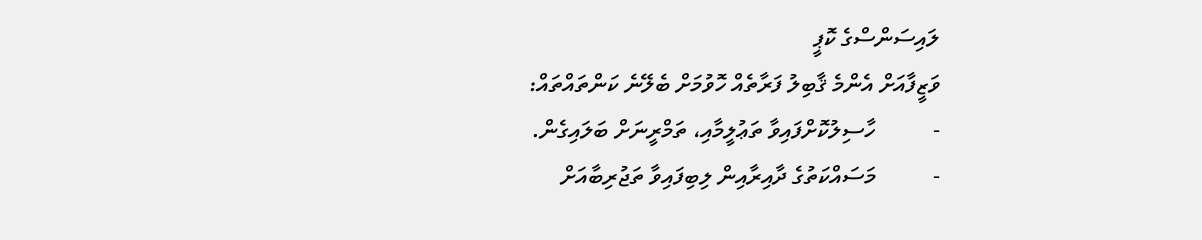ލައިސަންސްގެ ކޮޕީ
ވަޒީފާއަށް އެންމެ ޤާބިލު ފަރާތެއް ހޮވުމަށް ބެލޭނެ ކަންތައްތައް:
-          ހާސިލުކޮށްފައިވާ ތަޢުލީމާއި، ތަމްރީނަށް ބަލައިގެން.
-          މަސައްކަތުގެ ދާއިރާއިން ލިބިފައިވާ ތަޖުރިބާއަށް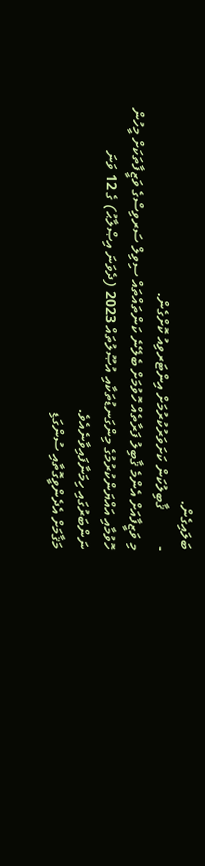ބަލައިގެން.
-          ޤާބިލުކަން ކަށަވަރުކުރުމަށް އިންޓަރވިއު ކޮށްގެން.
މި ވަޒީފާއަށް އެންމެ ޤާބިލު ފަރާތެއް ހޮވުމަށް ބެލޭނެ ކަންތައްތައް ސިވިލް ސަރވިސްގެ ވަޒީފާތަކަށް މީހުން ހޮވުމާއި އައްޔަންކުރުމުގެ މިންގަނޑުތަކާއި އުޞޫލުތައް 2023 (ދެވަނަ އިޞްލާޙު) ގެ 12 ވަނަ ނަންބަރުގައި ހިމަނާފައިވާނެއެވެ.
މަޤާމަށް އެދެންވީގޮތާއި ސުންގަޑި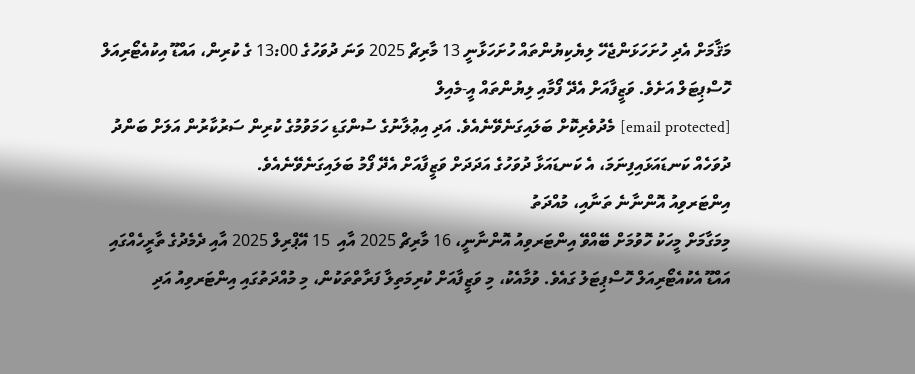މަޤާމަށް އެދި ހުށަހަޅަންޖެހޭ ލިޔެކިޔުންތައް ހުށަހަޅާނީ 13 މާރިޗް 2025 ވަނަ ދުވަހުގެ 13:00 ގެ ކުރިން، އައްޑޫ އިކުއެޓޯރިއަލް ހޮސްޕިޓަލް އަށެވެ. ވަޒީފާއަށް އެދޭ ފޯމާއި ލިޔުންތައް އީ-މެއިލް
[email protected] މެދުވެރިކޮށް ބަލައިގަނެވޭނެއެވެ. އަދި އިޢުލާނުގެ ސުންގަޑި ހަމަވުމުގެ ކުރިން ސަރުކާރުން އަލަށް ބަންދު ދުވަހެއް ކަނޑައަޅައިފިނަމަ، އެ ކަނޑައަޅާ ދުވަހުގެ އަދަދަށް ވަޒީފާއަށް އެދޭ ފޯމު ބަލައިގަނެވޭނެއެވެ.
އިންޓަރވިއު އޮންނާނެ ތަނާއި، މުއްދަތު
މިމަގާމަށް މީހަކު ހޮވުމަށް ބޭއްވޭ އިންޓަރވިއު އޮންނާނީ، 16 މާރިޗް 2025 އާއި  15 އޭޕްރިލް 2025 އާއި ދެމެދުގެ ތާރީހެއްގައި އައްޑޫ އެކުއެޓޯރިއަލް ހޮސްޕިޓަލު ގައެވެ. ވުމާއެކު، މި ވަޒީފާއަށް ކުރިމަތިލާ ފަރާތްތަކުން، މި މުއްދަތުގައި އިންޓަރވިއު އަދި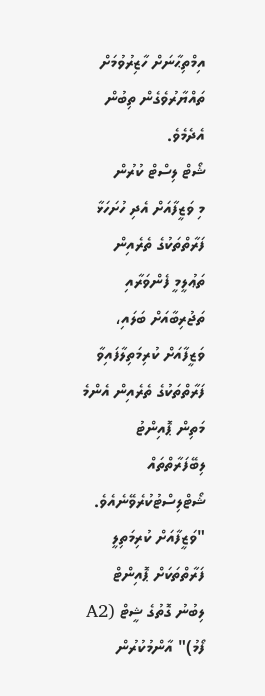އިމްތިޙާނަށް ހާޒިރުވުމަށް ތައްޔާރުވެގެން ތިބުން އެދެމެވެ.
ޝޯޓް ލިސްޓް ކުރުން
މި ވަޒީފާއަށް އެދި ހުށަހަޅާ ފަރާތްތަކުގެ ތެރެއިން ތަޢުލީމީ ފެންވަރާއި ތަޖުރިބާއަށް ބަލައި، ވަޒީފާއަށް ކުރިމަތިލާފައިވާ ފަރާތްތަކުގެ ތެރެއިން އެންމެ މަތިން ޕޮއިންޓު ލިބޭފަރާތްތައް ޝޯޓްލިސްޓުކުރެވޭނެއެވެ.
"ވަޒީފާއަށް ކުރިމަތިލީ ފަރާތްތަކަށް ޕޮއިންޓް ލިބުނު ގޮތުގެ ޝީޓް (A2 ފޯމު)" އާންމުކުރުން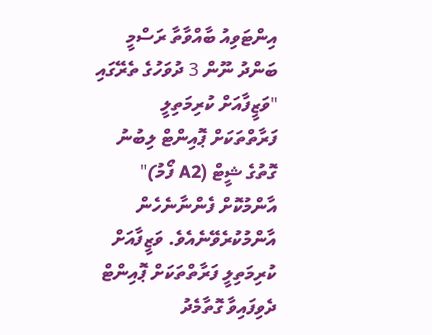އިންޓަވިއު ބާއްވާތާ ރަސްމީ ބަންދު ނޫން 3 ދުވަހުގެ ތެރޭގައި "ވަޒީފާއަށް ކުރިމަތިލީ ފަރާތްތަކަށް ޕޮއިންޓް ލިބުނު ގޮތުގެ ޝީޓް (A2 ފޯމު)" އާންމުކޮށް ފެންނާނެހެން އާންމުކުރެވޭނެއެވެ. ވަޒީފާއަށް ކުރިމަތިލީ ފަރާތްތަކަށް ޕޮއިންޓް ދެވިފައިވާ ގޮތާމެދު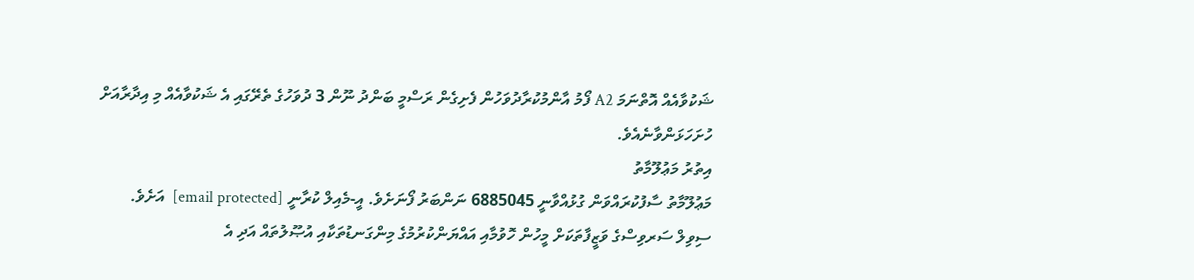ޝަކުވާއެއް އޮތްނަމަ A2 ފޯމު އާންމުކުރާދުވަހުން ފެށިގެން ރަސްމީ ބަންދު ނޫން 3 ދުވަހުގެ ތެރޭގައި އެ ޝަކުވާއެއް މި އިދާރާއަށް ހުށަހަޅަންވާނެއެވެ.
އިތުރު މަޢުލޫމާތު
މަޢުލޫމާތު ސާފުކުރައްވަން ގުޅުއްވާނީ 6885045 ނަންބަރު ފޯނަށެވެ. އީ-މެއިލް ކުރާނީ [email protected]  އަށެވެ.
ސިވިލް ސަރވިސްގެ ވަޒީފާތަކަށް މީހުން ހޮވުމާއި އައްޔަންކުރުމުގެ މިންގަނޑުތަކާއި އުޞޫލުތައް އަދި އެ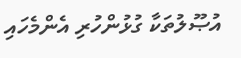އުޞޫލުތަކާ ގުޅުންހުރި އެންމެހައި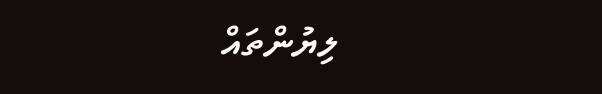ލިޔުންތައް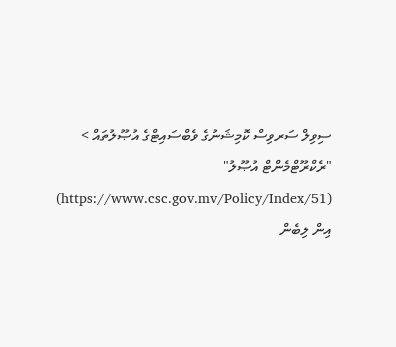ސިވިލް ސަރވިސް ކޮމިޝަނުގެ ވެބްސައިޓްގެ އުޞޫލުތައް > "ރެކްރޫޓްމެންޓް އުޞޫލު" (https://www.csc.gov.mv/Policy/Index/51) އިން ލިބެން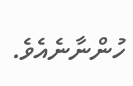ހުންނާނެއެވެ.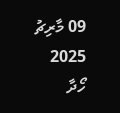09 މާރިޗު 2025
ހޯދާ